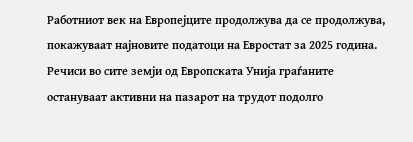Работниот век на Европејците продолжува да се продолжува, покажуваат најновите податоци на Евростат за 2025 година. Речиси во сите земји од Европската Унија граѓаните остануваат активни на пазарот на трудот подолго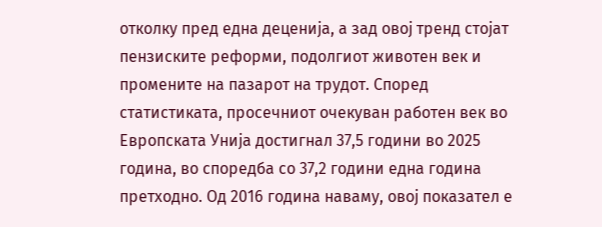отколку пред една деценија, а зад овој тренд стојат пензиските реформи, подолгиот животен век и промените на пазарот на трудот. Според статистиката, просечниот очекуван работен век во Европската Унија достигнал 37,5 години во 2025 година, во споредба со 37,2 години една година претходно. Од 2016 година наваму, овој показател е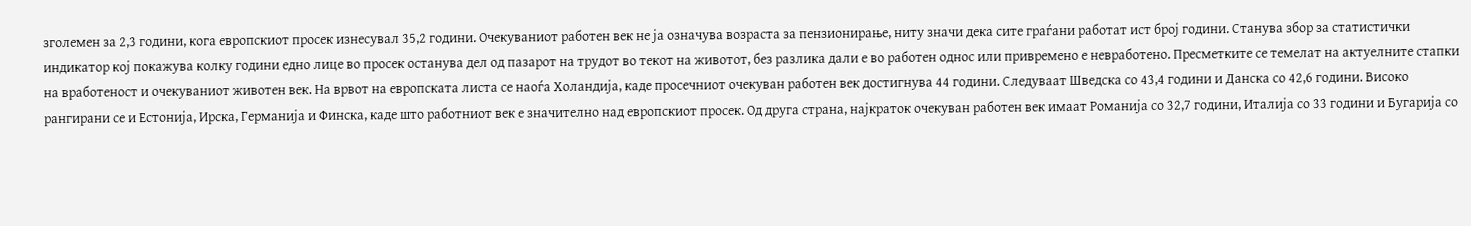зголемен за 2,3 години, кога европскиот просек изнесувал 35,2 години. Очекуваниот работен век не ја означува возраста за пензионирање, ниту значи дека сите граѓани работат ист број години. Станува збор за статистички индикатор кој покажува колку години едно лице во просек останува дел од пазарот на трудот во текот на животот, без разлика дали е во работен однос или привремено е невработено. Пресметките се темелат на актуелните стапки на вработеност и очекуваниот животен век. На врвот на европската листа се наоѓа Холандија, каде просечниот очекуван работен век достигнува 44 години. Следуваат Шведска со 43,4 години и Данска со 42,6 години. Високо рангирани се и Естонија, Ирска, Германија и Финска, каде што работниот век е значително над европскиот просек. Од друга страна, најкраток очекуван работен век имаат Романија со 32,7 години, Италија со 33 години и Бугарија со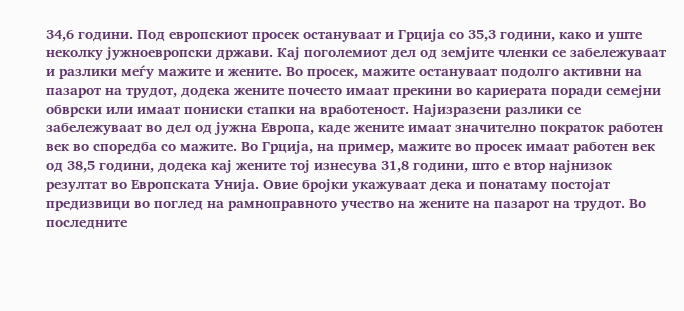34,6 години. Под европскиот просек остануваат и Грција со 35,3 години, како и уште неколку јужноевропски држави. Кај поголемиот дел од земјите членки се забележуваат и разлики меѓу мажите и жените. Во просек, мажите остануваат подолго активни на пазарот на трудот, додека жените почесто имаат прекини во кариерата поради семејни обврски или имаат пониски стапки на вработеност. Најизразени разлики се забележуваат во дел од јужна Европа, каде жените имаат значително пократок работен век во споредба со мажите. Во Грција, на пример, мажите во просек имаат работен век од 38,5 години, додека кај жените тој изнесува 31,8 години, што е втор најнизок резултат во Европската Унија. Овие бројки укажуваат дека и понатаму постојат предизвици во поглед на рамноправното учество на жените на пазарот на трудот. Во последните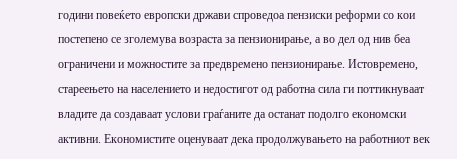години повеќето европски држави спроведоа пензиски реформи со кои постепено се зголемува возраста за пензионирање, а во дел од нив беа ограничени и можностите за предвремено пензионирање. Истовремено, стареењето на населението и недостигот од работна сила ги поттикнуваат владите да создаваат услови граѓаните да останат подолго економски активни. Економистите оценуваат дека продолжувањето на работниот век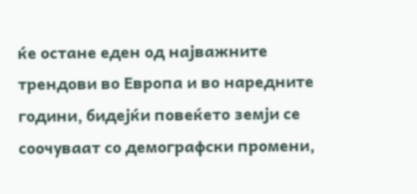ќе остане еден од најважните трендови во Европа и во наредните години, бидејќи повеќето земји се соочуваат со демографски промени,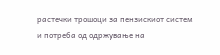растечки трошоци за пензискиот систем и потреба од одржување на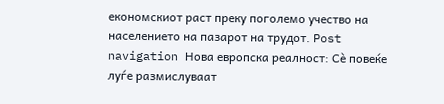економскиот раст преку поголемо учество на населението на пазарот на трудот. Post navigation Нова европска реалност: Сè повеќе луѓе размислуваат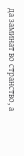да заминат во странство, а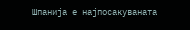Шпанија е најпосакуваната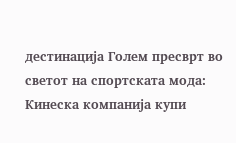дестинација Голем пресврт во светот на спортската мода: Кинеска компанија купи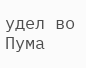удел во Пума